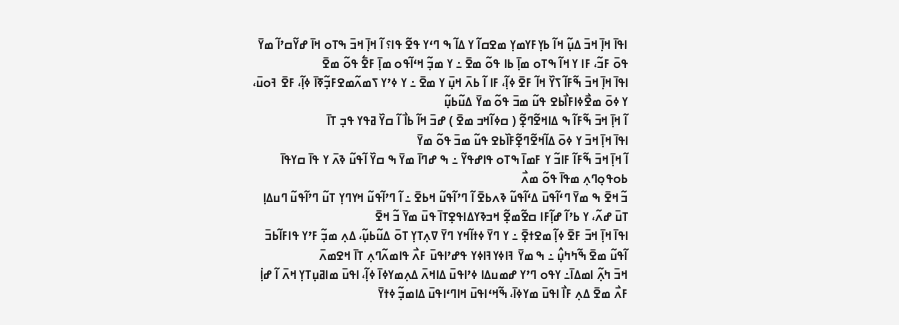ߊߟߊ߫ ߞߊ߲߫ ߞߏ߫ ߡߎ߲߬ ߞߊ߬ ߕߌ߲ߓߌߘߌ߲ ߘߐߛߊ߬ ߌ ߡߊ߬ ߒ ߣߵߌ ߟߐ߬ ߟߊ؟ ߊ߬ ߞߊ߲߫ ߞߏ߫ ߒߠߋ ߞߊ߫ ߝߌ߬ߛߴߊ߬ ߘߌ߫ ߟߋ߫ ߓߏ߬، ߓߊ ߌ ߞߊ߬ ߒߠߋ ߘߊ߲߫ ߕߊ ߟߋ߬ ߘߐ߫ ߸ ߌ ߘߏ߲߬ ߞߵߊ߬ߟߋ ߘߊ߲߫ ߓߐ߱ ߟߋ߬ ߘߐ߫
ߊߟߊ߫ ߞߊ߲߫ ߞߏ߫ ߒ߬ߓߊ߬ ߖߌ߰ ߞߊ߬ ߓߐ߫ ߦߊ߲߬، ߓߊ ߊ߬ ߕߍ߫ ߞߎ߲߫ ߌ ߘߐ߫ ߸ ߌ ߦߴߌ ߖߘߍ߬ߘߐߓߏ߲߬ߧߊ߫ ߦߊ߲߬، ߓߐ߫ ߔߋߎ߫، ߌ ߦߋ߫ ߘߐ߯ߦߊߓߊ߯ߕߐ ߟߎ߬ ߘߏ߫ ߟߋ߬ ߘߌ߫ ߡߎ߬ߕߎ߲߬
ߊ߬ ߞߊ߲߫ ߞߏ߫ ߒ߬ߓߊ߬ ߒ ߡߊߞߐ߬ߣߐ߲߬ ( ߛߦߊ߬ߞߏ ߘߐ߫ ) ߝߏ߫ ߞߊ߬ ߕߊ߯ ߊ߬ ߛߌ߰ ߥߟߌ ߟߏ߲ ߠߊ߫
ߊߟߊ߫ ߞߊ߲߫ ߞߏ߫ ߌ ߦߋ߫ ߡߊ߬ߞߐ߬ߣߐ߲߬ߓߊ߰ߕߐ ߟߎ߬ ߘߏ߫ ߟߋ߬ ߘߌ߫
ߊ߬ ߞߊ߲߫ ߞߏ߫ ߒ߬ߓߊ߬ ߓߊߏ߬ ߌ ߓߘߊ߫ ߒߠߋ ߟߊߝߟߌ߬ ߸ ߒ ߝߣߊ߫ ߘߌ߫ ߒ ߛߌ߰ ߊ߬ߟߎ߬ ߢߍ߫ ߌ ߟߊ߫ ߛߌߟߊ߫ ߕߋߟߋ߲ߣߍ߲ ߘߟߊ߫ ߟߋ߬ ߘߍ߯
ߏ߬ ߞߐ߫ ߒ ߘߌ߫ ߣߵߊ߬ߟߎ߫ ߡߵߊ߬ߟߎ߬ ߢߍߕߐ߫ ߊ߬ ߣߴߊ߬ߟߎ߬ ߞߕߐ߫ ߸ ߊ߬ ߣߴߊ߬ߟߎ߬ ߞߌߣߌ߲ ߠߎ߬ ߣߴߊ߬ߟߎ߬ ߣߎߡߊ߲ ߠߎ߫ ߝߍ߬، ߌ ߕߴߊ߬ ߝߊ߲߬ߓߊ ߛߐ߬ߘߐ߲߬ ߞߏߢߌߡߊߟߐ߲ߠߊ߫ ߟߎ߫ ߘߌ߫ ߏ߬ ߞߐ߫
ߊߟߊ߫ ߞߊ߲߫ ߞߏ߫ ߓߐ߫ ߦߊ߲߬ ߘߐߙߐ߲߫ ߸ ߌ ߣߌ߫ ߦߙߊ߬ߞߌ ߣߌ߫ ߜߍ߲ߠߌ߲ ߠߋ߫ ߡߎ߬ߕߎ߲߬، ߡߍ߲ ߘߏ߲߬ ߓߴߌ ߟߊߓߊ߬ߕߏ߫ ߊ߬ߟߎ߬ ߘߐ߫ ߒ߬ߤߤߎ߲߮ ߸ ߒ ߘߌ߫ ߔߊߦߌߔߊߦߌ ߟߝߴߊߟߎ߫ ߓߍ߯ ߟߊߘߍ߬ߣߍ߲ ߠߊ߫ ߞߐߘߍ߫
ߞߏ߫ ߤߍ߲߬ ߊߘߡߊ߫߸ ߌߟߋ ߣߴߌ ߝߘߎߡߊ ߦߴߊߟߎ߫ ߡߊߞߍ߫ ߡߍ߲ߘߌߦߊ߫ ߦߊ߲߬، ߊߟߎ߫ ߘߊߥߎ߲ߠߌ߲ ߞߍ߫ ߊ߬ ߝߊ߲߭ ߓߍ߯ ߘߐ߫ ߡߍ߲ ߓߊ߯ ߊߟߎ߫ ߘߌߦߊ߫، ߒ߬ߞߵߊߟߎ߫ ߞߊߣߵߊߟߎ߫ ߡߊߘߏ߲߬ ߦߙߌ߫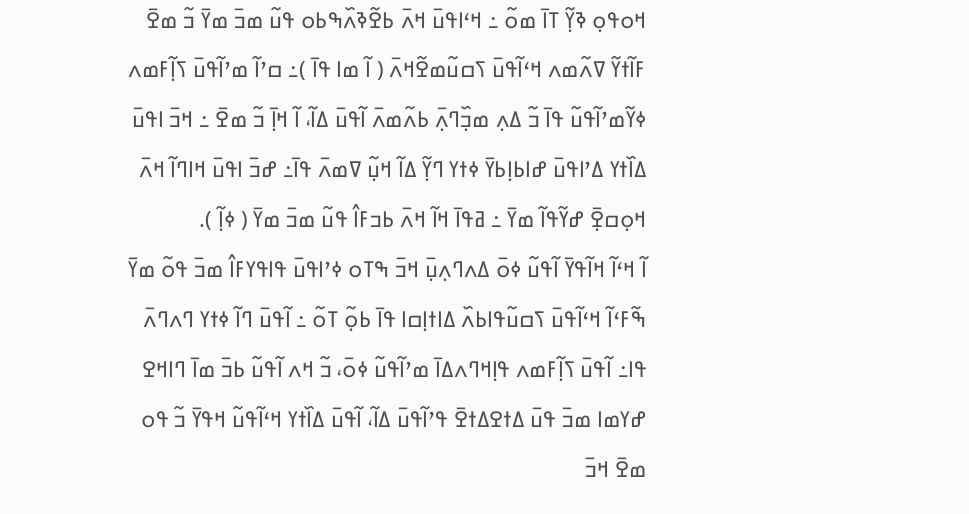ߞߋߟߋ߲ ߢߌ߲߬ ߠߊ߫ ߘߋ߬ ߸ ߞߵߊߟߎ߫ ߞߍ߫ ߕߐ߬ߢߍ߰ߒߕߋ ߟߎ߬ ߘߏ߫ ߘߌ߫ ߏ߬ ߘߐ߫
ߓߊ߬ߙߌ߬ ߜߍ߬ߘߍ ߞߵߊ߬ߟߎ߫ ߖߛߎ߬ߘߐ߬ߞߍ߫ ( ߊ߬ ߘߊ ߟߊ߫ )߸ ߛߴߊ߬ ߘߴߊ߬ߟߎ߫ ߖߊ߲߬ߓߘߍ ߦߌ߬ߘߴߊ߬ߟߎ߬ ߟߊ߫ ߏ߬ ߡߍ߲ ߘߏ߲߰ߣߍ߲߫ ߕߍ߬ߘߍ߫ ߊ߬ߟߎ߫ ߡߊ߬، ߊ߬ ߞߊ߲߫ ߏ߬ ߘߐ߫ ߸ ߞߏ߫ ߊߟߎ߫ ߡߊ߰ߙߌ ߡߴߊߟߎ߫ ߝߊߕߊ߲ߕߌ߫ ߦߙߌ ߣߌ߲߬ ߡߊ߬ ߞߎ߲߬ ߜߘߍ߫ ߟߊ߫߸ ߝߏ߫ ߊߟߎ߫ ߞߊߣߊ߬ ߞߍ߫ ߞߋ߲ߛߐ߲߫ ߝߌ߬ߟߊ߬ ߘߌ߫ ߸ ߥߟߊ߫ ߞߊ߬ ߞߍ߫ ߕߏߓߊ߮ ߟߎ߬ ߘߏ߫ ߘߌ߫ ( ߦߊ߲߬ ).
ߊ߬ ߞߵߊ߬ ߞߊ߬ߟߌ߫ ߊ߬ߟߎ߬ ߦߋ߫ ߡߍߣߍ߲ߎ߲߫ ߞߏ߫ ߒߠߋ ߦߴߊߟߎ߫ ߟߊߟߌߓߊ߮ ߘߏ߫ ߟߋ߬ ߘߌ߫
ߒ߬ߓߵߊ߬ ߞߵߊ߬ߟߎ߫ ߖߛߎ߬ߟߊߕߍ߰ ߡߊߙߊ߲ߛߊ ߟߊ߫ ߕߋ߲߬ ߠߋ߬ ߸ ߊ߬ߟߎ߫ ߣߊ߬ ߦߙߌ ߣߍߣߍ߫ ߟߊ߸ ߊ߬ߟߎ߫ ߖߊ߲߬ߓߘߍ ߟߊ߲ߞߣߍߡߊ߫ ߘߴߊ߬ߟߎ߬ ߦߋ߫، ߏ߬ ߞߍ ߊ߬ߟߎ߬ ߕߏ߫ ߘߊ߫ ߣߊߞߐ ߝߌߘߊ ߘߏ߫ ߟߎ߫ ߡߙߐߡߙߐ߫ ߟߴߊ߬ߟߎ߫ ߡߊ߬، ߊ߬ߟߎ߫ ߡߊ߰ߙߌ ߞߵߊ߬ߟߎ߬ ߞߟߌ߫ ߏ߬ ߟߋ ߘߐ߫ ߞߏ߫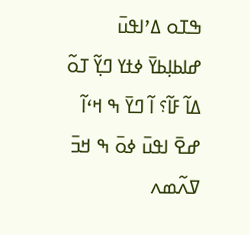ߒߠߋ ߡߴߊߟߎ߫ ߝߊߕߊ߲ߕߌ߫ ߦߙߌ ߣߌ߲߬ ߠߋ߬ ߡߊ߬ ߓߊ߬؟ ߊ߬ ߣߌ߫ ߒ ߞߵߊ߬ ߝߐ߫ ߊߟߎ߫ ߦߋ߫ ߒ ߞߏ߫ ߜߍ߬ߘߍ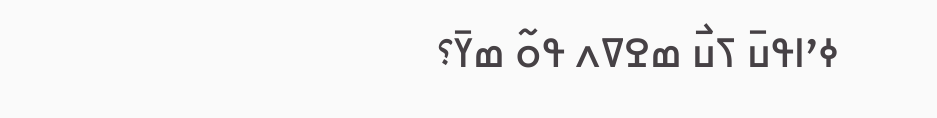ߦߴߊߟߎ߫ ߖߎ߯ ߘߐߜߍ ߟߋ߬ ߘߌ߫؟